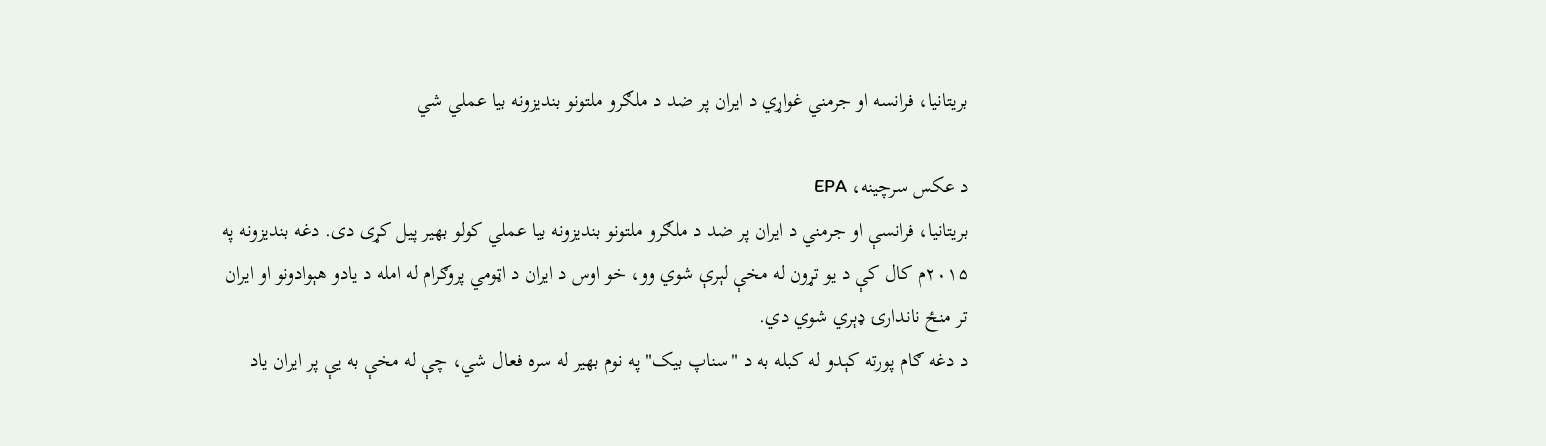بریتانيا، فرانسه او جرمني غواړي د ايران پر ضد د ملګرو ملتونو بنديزونه بیا عملي شي

د عکس سرچینه، EPA
بریتانيا، فرانسې او جرمني د ايران پر ضد د ملګرو ملتونو بنديزونه بیا عملي کولو بهیر پیل کړی دی. دغه بنديزونه په ۲۰۱۵م کال کې د يو تړون له مخې لېرې شوي وو، خو اوس د ايران د اټومي پروګرام له امله د یادو هېوادونو او ایران تر منځ ناندارۍ ډېري شوي دي.
د دغه ګام پورته کېدو له کبله به د "سناپ بیک" په نوم بهیر له سره فعال شي، چې له مخې به یې پر ایران یاد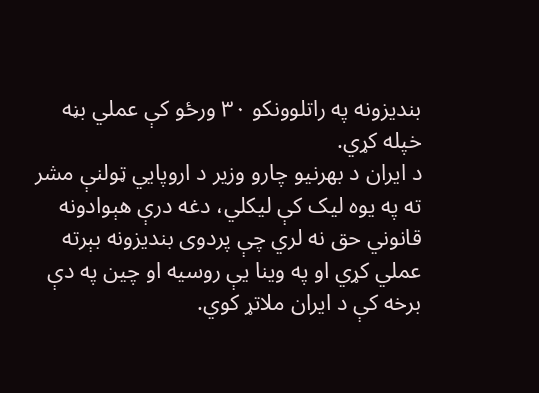بنديزونه په راتلوونکو ۳۰ ورځو کې عملي بڼه خپله کړي.
د ايران د بهرنیو چارو وزير د اروپايي ټولنې مشر ته په يوه ليک کې ليکلي، دغه درې هېوادونه قانوني حق نه لري چې پردوی بنديزونه بېرته عملي کړي او په وینا یې روسيه او چين په دې برخه کې د ايران ملاتړ کوي.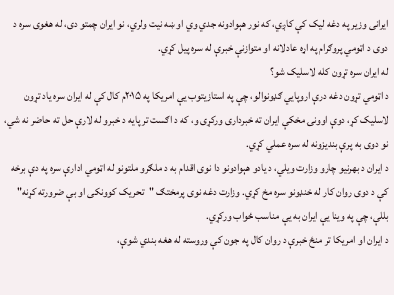ایرانی وزير په دغه لیک کې کاږي، که نور هېوادونه جدي وي او ښه نيت ولري، نو ايران چمتو دی، له هغوی سره د دوی د اټومي پروګرام په اړه عادلانه او متوازنې خبرې له سره پيل کړي.
له ایران سره تړون کله لاسلیک شو؟
د اټومي تړون دغه درې اروپايي ګډونوالو، چې په استازیتوب یې امریکا په ۲۰۱۵م کال کې له ایران سره یاد تړون لاسلیک کړ، دوې اوونۍ مخکې ايران ته خبرداری ورکړی و، که د اګست تر پايه د خبرو له لارې حل ته حاضر نه شي، نو دوی به پرې بنديزونه له سره عملي کړي.
د ايران د بهرنیو چارو وزارت ویلي، د یادو هېوادونو دا نوی اقدام به د ملګرو ملتونو له اټومي ادارې سره په دې برخه کې د دوی روان کار له خنډونو سره مخ کړي. وزارت دغه نوی پرمختګ "تحريک کوونکی او بې ضرورته کړنه" بللې، چې په وینا یې ايران به یې مناسب ځواب ورکړي.
د ايران او امريکا تر منځ خبرې د روان کال په جون کې وروسته له هغه بندي شوې،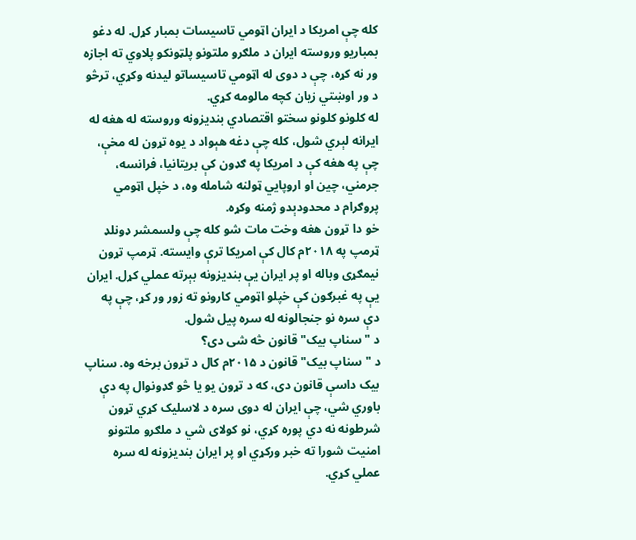کله چې امريکا د ايران اټومي تاسیسات بمبار کړل. له دغو بمباریو وروسته ايران د ملګرو ملتونو پلټونکو پلاوي ته اجازه ور نه کړه، چې د دوی له اټومي تاسیساتو لیدنه وکړي، ترڅو د ور اوښتي زیان کچه مالومه کړي.
له کلونو کلونو سختو اقتصادي بنديزونه وروسته له هغه له ایرانه لېري شول، کله چې دغه هېواد د یوه تړون له مخې، چې په هغه کې د امريکا په ګډون کې بریتانيا، فرانسه، جرمني، چين او اروپايي ټولنه شامله وه، د خپل اټومي پروګرام د محدودېدو ژمنه وکړه.
خو دا تړون هغه وخت مات شو کله چې ولسمشر ډونلډ ټرمپ په ۲۰۱۸م کال کې امریکا ترې وایسته. ټرمپ تړون نيمګړی وباله او پر ایران یې بنديزونه بېرته عملي کړل. ايران یې په غبرګون کې خپلو اټومي کارونو ته زور ور کړ، چې په دې سره نو جنجالونه له سره پيل شول.
د "سناپ بیک" قانون څه شی دی؟
د "سناپ بیک" قانون د ۲۰۱۵م کال د تړون برخه وه. سناپ بیک داسې قانون دی، که د تړون یو یا څو ګډونوال په دې باوري شي، چې ايران له دوی سره د لاسلیک کړي تړون شرطونه نه دي پوره کړي، نو کولای شي د ملګرو ملتونو امنیت شورا ته خبر ورکړي او پر ایران بنديزونه له سره عملي کړي.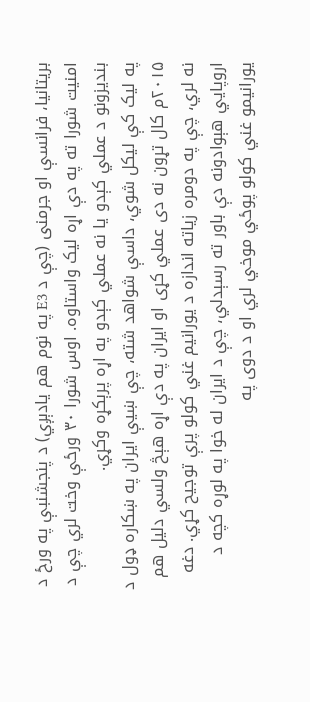بریتانيا، فرانسې او جرمنی (چې د E3 په نوم هم یادېږي) د پنجشنبې په ورځ د امنیت شورا ته په دې اړه ليک واستاوه. اوس شورا ۳۰ ورځې وخت لري چې د بنديزونو د عملي کېدو یا نه عملي کېدو په اړه پرېکړه وکړي.
په ليک کې لیکل شوي، داسې شواهد شته، چې ښيې ايران په ښکاره ډول د ۲۰۱۵م کال تړون نه دی عملي کړی او ايران په دې اړه هېڅ ولسي دليل هم نه لري، چې په دومره زياته اندازه د یورانيم غني کولو پرې توجيح کړي. دغه اروپايي هېوادونه دې باور ته رسېدلي، چې د ایران له خوا په لوړه کچه د یورانیمو غني کولو پوځي موخي لري او د دوی په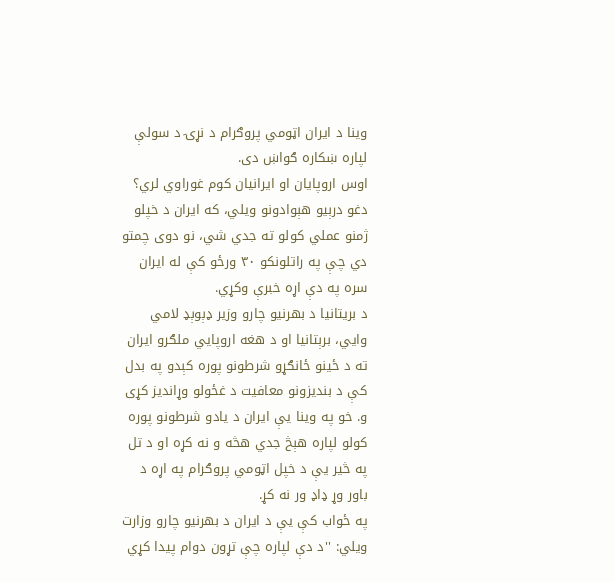وينا د ايران اټومي پروګرام د نړۍ د سولې لپاره ښکاره ګواښ دی.
اوس اروپایان او ایرانیان کوم غوراوي لري؟
دغو درېیو هېوادونو ویلي، که ايران د خپلو ژمنو عملي کولو ته جدي شي، نو دوی چمتو دي چې په راتلونکو ۳۰ ورځو کې له ايران سره په دې اړه خبرې وکړي.
د بریتانيا د بهرنیو چارو وزير ډېوېډ لامي وايي، برېتانيا او د هغه اروپايي ملګرو ايران ته د ځینو ځانګړو شرطونو پوره کېدو په بدل کې د بنديزونو معافيت د غځولو وړانديز کړی و. خو په وینا یې ايران د یادو شرطونو پوره کولو لپاره هېڅ جدي هڅه و نه کړه او د تل په څیر یې د خپل اټومي پروګرام په اړه د باور وړ ډاډ ور نه کړ.
په ځواب کې یې د ايران د بهرنیو چارو وزارت ویلي: ''د دې لپاره چې تړون دوام پیدا کړي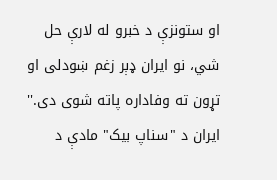او ستونزې د خبرو له لارې حل شي، نو ايران ډېر زغم ښودلی او تړون ته وفاداره پاته شوی دی.''
ايران د "سناپ بیک" مادې د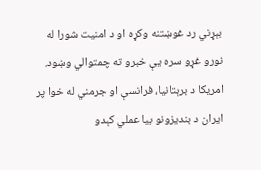بېړني رد غوښتنه وکړه او د امنیت شورا له نورو غړو سره یې خبرو ته چمتوالي وښود.
امریکا د برېتانیا، فرانسې او جرمني له خوا پر ایران د بندیزونو بیا عملي کېدو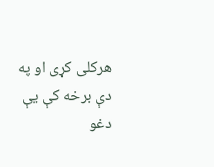هرکلی کړی او په دې برخه کې یې دغو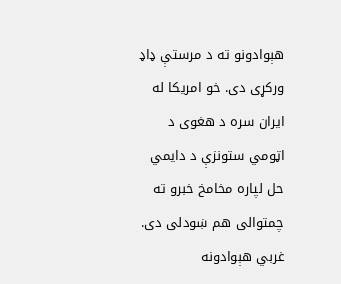هېوادونو ته د مرستې ډاډ ورکړی دی. خو امريکا له ايران سره د هغوی د اټومي ستونزې د دایمي حل لپاره مخامخ خبرو ته چمتوالی هم ښودلی دی.
غربي هېوادونه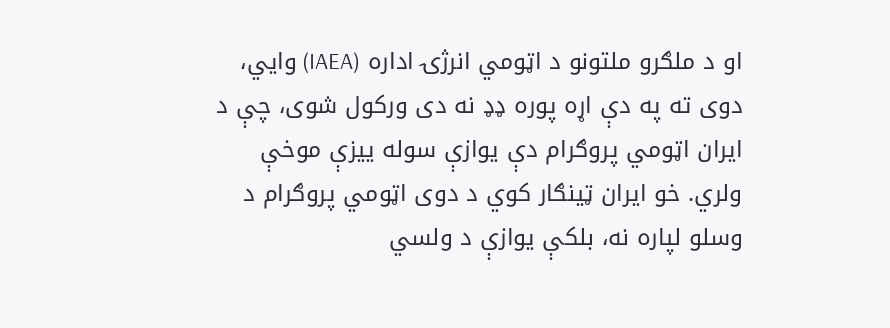او د ملګرو ملتونو د اټومي انرژۍ اداره (IAEA) وايي، دوی ته په دې اړه پوره ډډ نه دی ورکول شوی، چې د ايران اټومي پروګرام دې يوازې سوله ییزې موخې ولري. خو ايران ټينګار کوي د دوی اټومي پروګرام د وسلو لپاره نه، بلکې يوازې د ولسي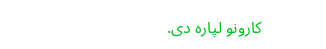کارونو لپاره دی.